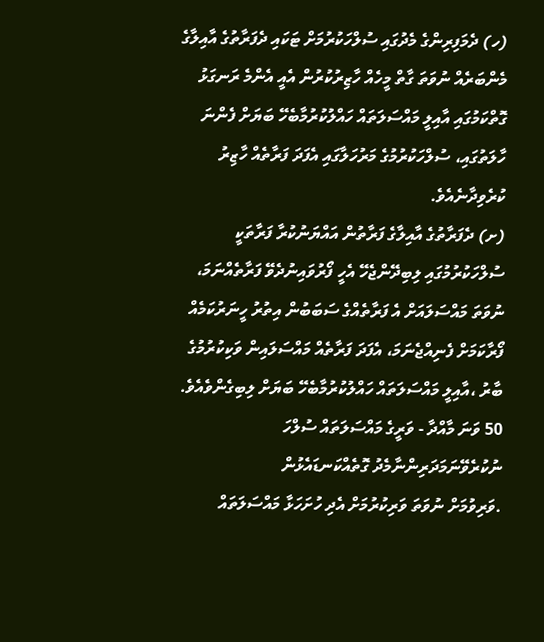(ހ) ދެމަފިރިންގެ މެދުގައި ސުލްހަކުރުމަށް ޓަކައި ދެފަރާތުގެ އާއިލާގެ މެންބަރެއް ނުވަތަ ގާތް މީހެއް ހާޒިރުކުރުން އެއީ އެންމެ ރަނގަޅު ގޮތްކަމުގައި އާއިލީ މައްސަލަތައް ހައްލުކުރުމާބެހޭ ބަޔަށް ފެންނަ ހާލަތުގައި، ސުލްހަކުރުމުގެ މަރުހަލާގައި އެފަދަ ފަރާތެއް ހާޒިރު ކުރެވިދާނެއެވެ.
(ށ) ދެފަރާތުގެ އާއިލާގެ ފަރާތުން އައްޔަނުކުރާ ފަރާތަކީ ސުލްހަކުރުމުގައި ލިބިދޭންޖެހޭ އެހީ ފޯރުވައިނުދެވޭ ފަރާތެއްނަމަ، ނުވަތަ މައްސަލައަށް އެ ފަރާތެއްގެ ސަބަބުން އިތުރު ހީނަރުކަމެއް ފޯރާކަމަށް ފެނިއްޖެނަމަ، އެފަދަ ފަރާތެއް މައްސަލައިން ވަކިކުރުމުގެ ބާރު ،އާއިލީ މައްސަލަތައް ހައްލުކުރުމާބެހޭ ބަޔަށް ލިބިގެންވެއެވެ.
50 ވަނަ މާއްދާ - ވަރީގެ މައްސަލަތައް ސުލްހަ ނުކުރެވޭނަމަދަރިންނާމެދު ގޮތެއްކަނޑައެޅުން
.ވަރިވުމަށް ނުވަތަ ވަރިކުރުމަށް އެދި ހުށަހަޅާ މައްސަލަތައް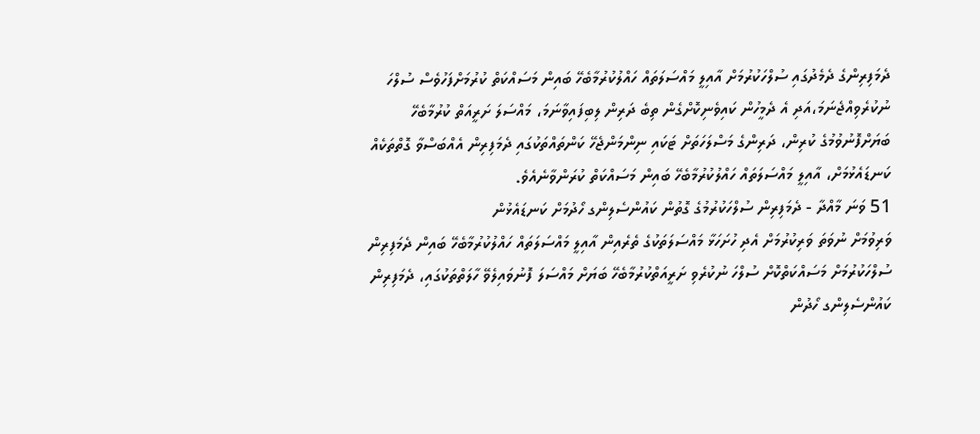ދެމަފިރިންގެ ދެމެދުގައި ސުލްހަކުރުމަށް އާއިލީ މައްސަލަތައް ހައްލުކުރުމާބެހޭ ބައިން މަސައްކަތް ކުރުމަށްފަހުވެސް ސުލްހަ ނުކުރެވިއްޖެނަމަ،އަދި އެ ދެމީހުން ކައިވެނިކޮށްގެން ތިބެ ދަރިން ލިބިފައިވާނަމަ، މައްސަލަ ށަރީއަތް ކުރުމާބެހޭ ބަޔަށްފޮނުވުމުގެ ކުރިން، ދަރިންގެ މަސްލަހަތަށް ޓަކައި ނިންމަންޖެހޭ ކަންތައްތަކުގައި ދެމަފިރިން އެއްބަސްވާ ގޮތްތަކެއް ކަނޑައެޅުމަށް، އާއިލީ މައްސަލަތައް ހައްލުކުރުމާބެހޭ ބައިން މަސައްކަތް ކުރަންވާނެއެވެ.
51 ވަނަ މާއްދާ - ދެމަފިރިން ސުލްހަކުރުމުގެ ގޮތުން ކައުންސެލިންގ ހޯދުމަށް ކަނޑައެޅުން
ވަރިވުމަށް ނުވަތަ ވަރިކުރުމަށް އެދި ހުށަހަޅާ މައްސަލަތަކުގެ ތެރެއިން އާއިލީ މައްސަލަތައް ހައްލުކުރުމާބެހޭ ބައިން ދެމަފިރިން ސުލްހަކުރުމަށް މަސައްކަތްކޮށް ސުލްހަ ނުކުރެވި ށަރީއަތްކުރުމާބެހޭ ބަޔަށް މައްސަލަ ފޮނުވައިލެވޭ ހާލަތްތަކުގައި، ދެމަފިރިން ކައުންސެލިންގ ހޯދުން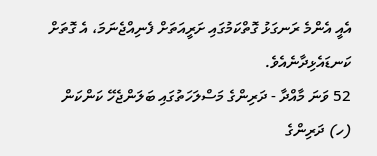އެއީ އެންމެ ރަނގަޅު ގޮތްކަމުގައި ށަރީއަތަށް ފެނިއްޖެނަމަ، އެ ގޮތަށް ކަނޑައެޅިދާނެއެވެ.
52 ވަނަ މާއްދާ - ދަރިންގެ މަސްލަހަތުގައި ބަލަންޖެހޭ ކަންކަން
(ހ) ދަރިންގެ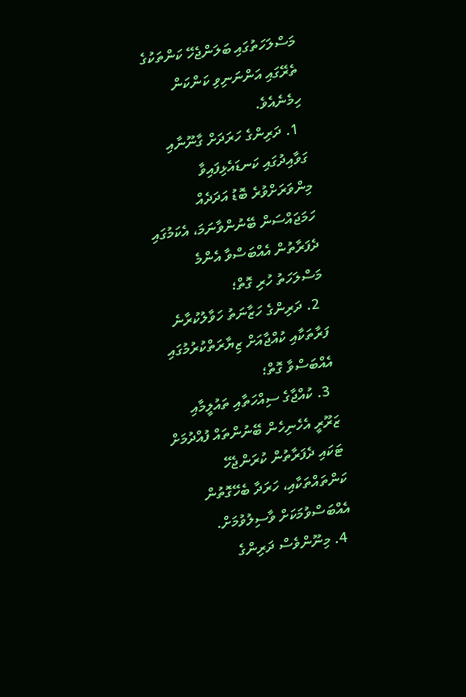މަސްލަހަތުގައި ބަލަންޖެހޭ ކަންތަކުގެ ތެރޭގައި އަންނަނިވި ކަންކަން ހިމެނެއެވެ.
  1. ދަރިންގެ ހަރަދަށް ގާނޫނާއި ގަވާއިދުގައި ކަނޑައެޅިފައިވާ މިންވަރަށްވުރެ ބޮޑު އަދަދެއް ހަމަޖައްސަން ބޭނުންވާނަމަ، އެކަމުގައި ދެފަރާތުން އެއްބަސްވާ އެންމެ މަސްލަހަތު ހުރި ގޮތް؛
  2. ދަރިންގެ ހަޒާނަތު ހަވާލުކުރާނެ ފަރާތަކާއި ކުއްޖާއަށް ޒިޔާރަތްކުރުމުގައި އެއްބަސްވާ ގޮތް؛
  3. ކުއްޖާގެ ސިއްހަތާއި ތައުލީމާއި ޒަރޫރީ އެހެނިހެން ބޭނުންތައް ފުއްދުމަށް ޓަކައި ދެފަރާތުން ކުރަންޖެހޭ ކަންތައްތަކާއި، ހަރަދާ ބެހޭގޮތުން އެއްބަސްވުމަކަށް ވާސިލުވުމަށް.
  4. މިނޫންވެސް ދަރިންގެ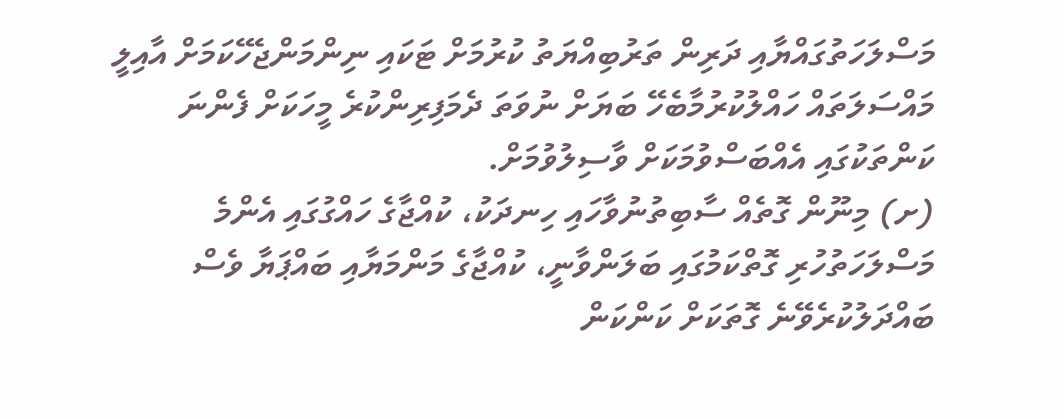މަސްލަހަތުގައްޔާއި ދަރިން ތަރުބިއްޔަތު ކުރުމަށް ޓަކައި ނިންމަންޖެހޭކަމަށް އާއިލީ މައްސަލަތައް ހައްލުކުރުމާބެހޭ ބަޔަށް ނުވަތަ ދެމަފިރިންކުރެ މީހަކަށް ފެންނަ ކަންތަކުގައި އެއްބަސްވުމަކަށް ވާސިލުވުމަށް.
(ށ) މިނޫން ގޮތެއް ސާބިތުނުވާހައި ހިނދަކު، ކުއްޖާގެ ހައްގުގައި އެންމެ މަސްލަހަތުހުރި ގޮތްކަމުގައި ބަލަންވާނީ، ކުއްޖާގެ މަންމަޔާއި ބައްޕަޔާ ވެސް ބައްދަލުކުރެވޭނެ ގޮތަކަށް ކަންކަން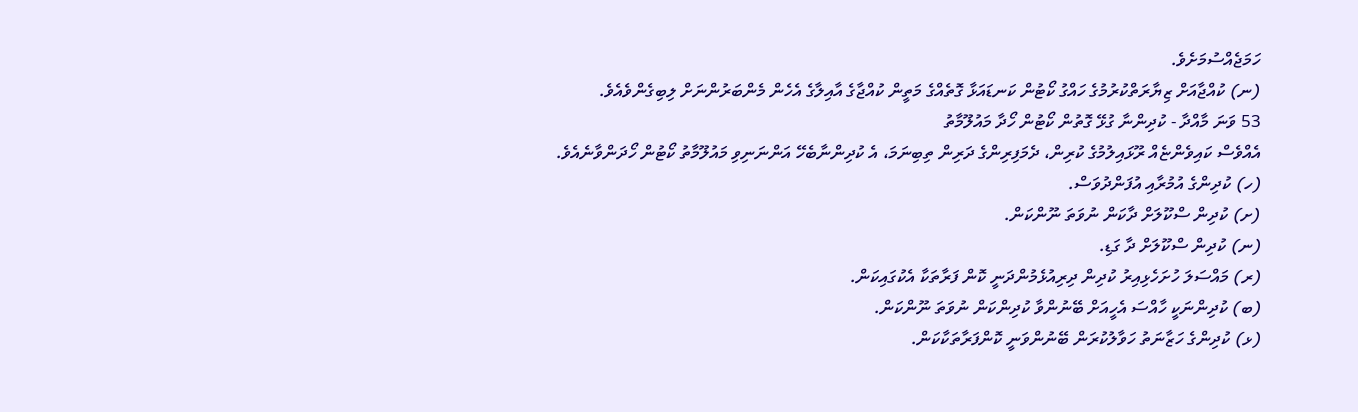ހަމަޖެއްސުމަށެވެ.
(ނ) ކުއްޖާއަށް ޒިޔާރަތްކުރުމުގެ ހައްގު ކޯޓުން ކަނޑައަޅާ ގޮތެއްގެ މަތީން ކުއްޖާގެ އާއިލާގެ އެހެން މެންބަރުންނަށް ލިބިގެންވެއެވެ.
53 ވަނަ މާއްދާ - ކުދިންނާ ގުޅޭ ގޮތުން ކޯޓުން ހޯދާ މައުލޫމާތު
އެއްވެސް ކައިވެންޏެއް ރޫޅައިލުމުގެ ކުރިން، ދެމަފިރިންގެ ދަރިން ތިބިނަމަ، އެ ކުދިންނާބެހޭ އަންނަނިވި މައުލޫމާތު ކޯޓުން ހޯދަންވާނެއެވެ.
(ހ) ކުދިންގެ އުމުރާއި އުފަންދުވަސް.
(ށ) ކުދިން ސްކޫލަށް ދާކަން ނުވަތަ ނޫންކަން.
(ނ) ކުދިން ސްކޫލަށް ދާ ގަޑި.
(ރ) މައްސަލަ ހުށަހެޅިއިރު ކުދިން ދިރިއުޅެމުންދަނީ ކޮން ފަރާތަކާ އެކުގައިކަން.
(ބ) ކުދިންނަކީ ހާއްސަ އެހީއަށް ބޭނުންވާ ކުދިންކަން ނުވަތަ ނޫންކަން.
(ޅ) ކުދިންގެ ހަޒާނަތު ހަވާލުކުރަން ބޭނުންވަނީ ކޮންފަރާތަކާކަން.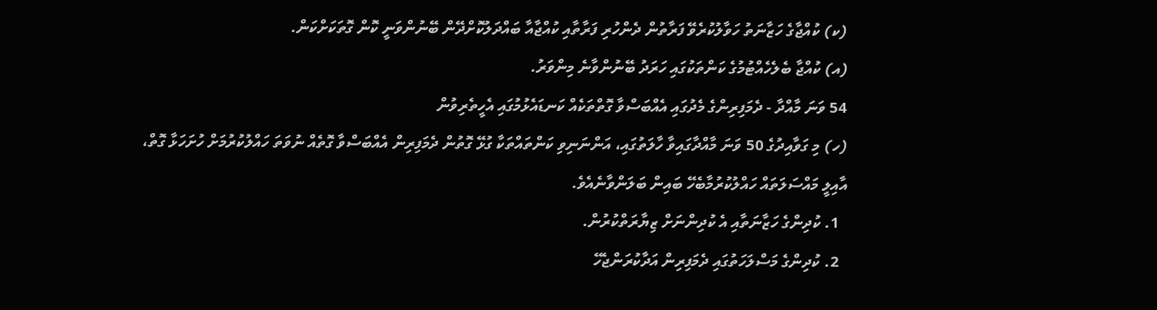(ކ) ކުއްޖާގެ ހަޒާނަތު ހަވާލުކުރެވޭ ފަރާތުން ދެންހުރި ފަރާތާއި ކުއްޖާއާ ބައްދަލުކޮށްދޭން ބޭނުންވަނީ ކޮން ގޮތަކަށްކަން.
(އ) ކުއްޖާ ބެލެހެއްޓުމުގެ ކަންތަކުގައި ހަރަދު ބޭނުންވާނެ މިންވަރު.
54 ވަނަ މާއްދާ - ދެމަފިރިންގެ މެދުގައި އެއްބަސްވާ ގޮތްތަކެއް ކަނޑައެޅުމުގައި އެހީތެރިވުން
(ހ) މި ގަވާއިދުގެ 50 ވަނަ މާއްދާގައިވާ ހާލަތުގައި، އަންނަނިވި ކަންތައްތަކާ ގުޅޭ ގޮތުން ދެމަފިރިން އެއްބަސްވާ ގޮތެއް ނުވަތަ ހައްލުކުރުމަށް ހުށަހަޅާ ގޮތް، އާއިލީ މައްސަލަތައް ހައްލުކުރުމާބެހޭ ބައިން ބަލަންވާނެއެވެ.
  1. ކުދިންގެ ހަޒާނަތާއި އެ ކުދިންނަށް ޒިޔާރަތްކުރުން.
  2. ކުދިންގެ މަސްލަހަތުގައި ދެމަފިރިން އަދާކުރަންޖެހޭ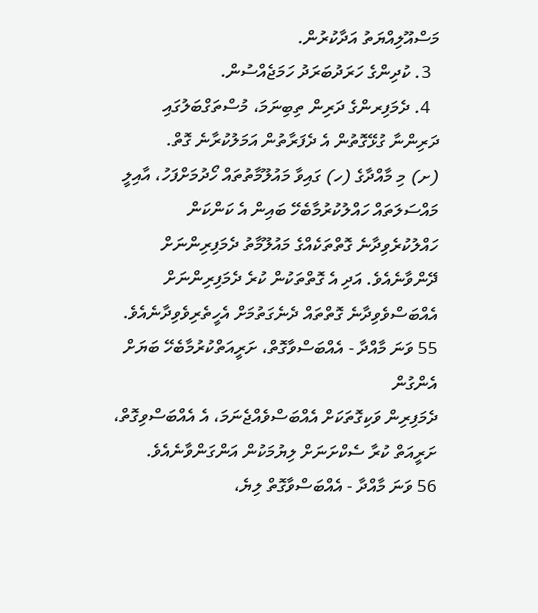މަސްއޫލިއްޔަތު އަދާކުރުން.
  3. ކުދިންގެ ހަރަދުބަރަދު ހަމަޖެއްސުން.
  4. ދެމަފިރންގެ ދަރިން ތިބިނަމަ، މުސްތަގްބަލުގައި ދަރިންނާ ގުޅޭގޮތުން އެ ދެފަރާތުން އަމަލުކުރާނެ ގޮތް.
(ށ) މި މާއްދާގެ (ހ) ގައިވާ މައުލޫމާތުތައް ހޯދުމަށްފަހު، އާއިލީ މައްސަލަތައް ހައްލުކުރުމާބެހޭ ބައިން އެ ކަންކަން ހައްލުކުރެވިދާނެ ގޮތްތަކެއްގެ މައުލޫމާތު ދެމަފިރިންނަށް ދޭންވާނެއެވެ. އަދި އެ ގޮތްތަކުން ކުރެ ދެމަފިރިންނަށް އެއްބަސްވެވިދާނެ ގޮތްތައް ދެނެގަތުމަށް އެހީތެރިވެވިދާނެއެވެ.
55 ވަނަ މާއްދާ - އެއްބަސްވާގޮތް، ށަރީއަތްކުރުމާބެހޭ ބަޔަށް އެންގުން
ދެމަފިރިން ވަކިގޮތަކަށް އެއްބަސްވެއްޖެނަމަ، އެ އެއްބަސްވިގޮތް، ށަރީއަތް ކުރާ ސެކްށަނަށް ލިޔުމަކުން އަންގަންވާނެއެވެ.
56 ވަނަ މާއްދާ - އެއްބަސްވާގޮތް ލިޔެ،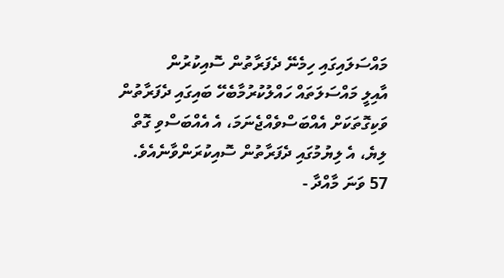މައްސަލައިގައި ހިމެނޭ ދެފަރާތުން ސޮއިކުރުން
އާއިލީ މައްސަލަތައް ހައްލުކުރުމާބެހޭ ބައިގައި ދެފަރާތުން ވަކިގޮތަކަށް އެއްބަސްވެއްޖެނަމަ، އެ އެއްބަސްވި ގޮތް ލިޔެ، އެ ލިޔުމުގައި ދެފަރާތުން ސޮއިކުރަންވާނެއެވެ.
57 ވަނަ މާއްދާ -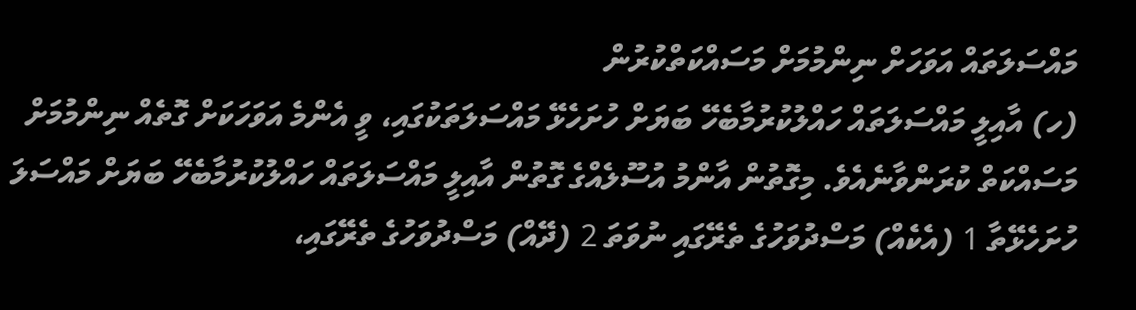މައްސަލަތައް އަވަހަށް ނިންމުމަށް މަސައްކަތްކުރުން
(ހ) އާއިލީ މައްސަލަތައް ހައްލުކުރުމާބެހޭ ބަޔަށް ހުށަހެޅޭ މައްސަލަތަކުގައި، ވީ އެންމެ އަވަހަކަށް ގޮތެއް ނިންމުމަށް މަސައްކަތް ކުރަންވާނެއެވެ. މިގޮތުން އާންމު އުސޫލެއްގެ ގޮތުން އާއިލީ މައްސަލަތައް ހައްލުކުރުމާބެހޭ ބަޔަށް މައްސަލަ ހުށަހެޅޭތާ 1 (އެކެއް) މަސްދުވަހުގެ ތެރޭގައި ނުވަތަ 2 (ދޭއް) މަސްދުވަހުގެ ތެރޭގައި،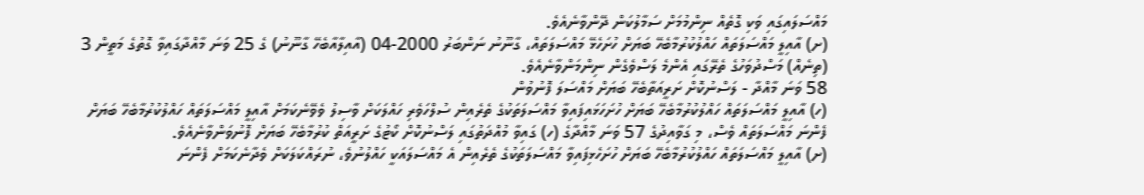މައްސަލައިގައި ވަކި ގޮތެއް ނިންމުމަށް ސަމާލުކަން ދޭންވާނެއެވެ.
(ށ) އާއިލީ މައްސަލަތައް ހައްލުކުރުމާބެހޭ ބަޔަށް ހުށަހެޅޭ މައްސަލަތައް، ގާނޫނު ނަންބަރު 2000-04 (އާއިލާއާބެހޭ ގާނޫނު) ގެ 25 ވަނަ މާއްދާގައިވާ ގޮތުގެ މަތީން 3 (ތިނެއް) މަސްދުވަހުގެ ތެރޭގައި އެންމެ ލަސްވެގެން ނިންމަންވާނެއެވެ.
58 ވަނަ މާއްދާ - ލަސްނުކޮށް ށަރީއަތާބެހޭ ބަޔަށް މައްސަލަ ފޮނުވުން
(ހ) އާއިލީ މައްސަލަތައް ހައްލުކުރުމާބެހޭ ބަޔަށް ހުށަހަޅައިފައިވާ މައްސަލަތަކުގެ ތެރެއިން ސުލްހަވެރި ހައްލަކަށް ވާސިލު ވެވޭނެކަމަށް އާއިލީ މައްސަލަތައް ހައްލުކުރުމާބެހޭ ބަޔަށް ފެންނަ މައްސަލަތައް ވެސް، މި ގަވާއިދުގެ 57 ވަނަ މާއްދާގެ (ހ) ގައިވާ މުއްދަތުގައި ލަސްނުކޮށް ކޯޓުގެ ށަރީއަތް ކުރުމާބެހޭ ބަޔަށް ފޮނުވަންވާނެއެވެ.
(ށ) އާއިލީ މައްސަލަތައް ހައްލުކުރުމާބެހޭ ބަޔަށް ހުށަހެޅިފައިވާ މައްސަލަތަކުގެ ތެރެއިން އެ މައްސަލައަކީ ހައްލުނުވެ، ނުރައްކަލަކަށް ވެދާނެކަމަށް ފެންނަ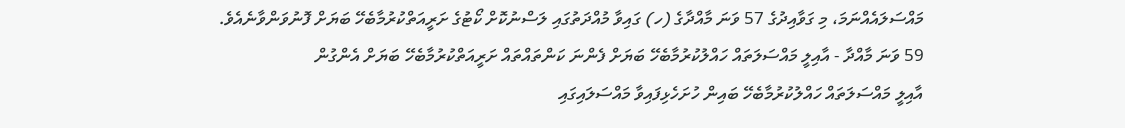މައްސަލައެއްނަމަ، މި ގަވާއިދުގެ 57 ވަނަ މާއްދާގެ (ހ) ގައިވާ މުއްދަތުގައި ލަސްނުކޮށް ކޯޓުގެ ށަރީއަތްކުރުމާބެހޭ ބަޔަށް ފޮނުވަންވާނެއެވެ.
59 ވަނަ މާއްދާ - އާއިލީ މައްސަލަތައް ހައްލުކުރުމާބެހޭ ބަޔަށް ފެންނަ ކަންތައްތައް ށަރީއަތްކުރުމާބެހޭ ބަޔަށް އެންގުން
އާއިލީ މައްސަލަތައް ހައްލުކުރުމާބެހޭ ބައިން ހުށަހެޅިފައިވާ މައްސަލައިގައި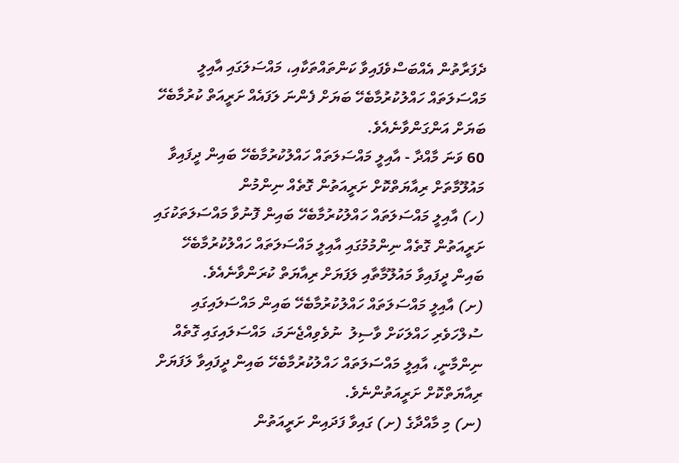ދެފަރާތުން އެއްބަސްވެފައިވާ ކަންތައްތަކާއި، މައްސަލަގައި އާއިލީ މައްސަލަތައް ހައްލުކުރުމާބެހޭ ބަޔަށް ފެންނަ ލަފައެއް ށަރީއަތް ކުރުމާބެހޭ ބަޔަށް އަންގަންވާނެއެވެ.
60 ވަނަ މާއްދާ - އާއިލީ މައްސަލަތައް ހައްލުކުރުމާބެހޭ ބައިން ދީފައިވާ މައުލޫމާތަށް ރިއާޔަތްކޮށް ށަރީއަތުން ގޮތެއް ނިންމުން
(ހ) އާއިލީ މައްސަލަތައް ހައްލުކުރުމާބެހޭ ބައިން ފޮނުވާ މައްސަލަތަކުގައި ށަރީއަތުން ގޮތެއް ނިންމުމުގައި އާއިލީ މައްސަލަތައް ހައްލުކުރުމާބެހޭ ބައިން ދީފައިވާ މައުލޫމާތާއި ލަފަޔަށް ރިއާޔަތް ކުރަންވާނެއެވެ.
(ށ) އާއިލީ މައްސަލަތައް ހައްލުކުރުމާބެހޭ ބައިން މައްސަލައިގައި ސުލްހަވެރި ހައްލަކަށް ވާސިލު  ނުވެވިއްޖެނަމަ، މައްސަލައިގައި ގޮތެއް ނިންމާނީ، އާއިލީ މައްސަލަތައް ހައްލުކުރުމާބެހޭ ބައިން ދީފައިވާ ލަފަޔަށް ރިއާޔަތްކޮށް ށަރީއަތުންނެވެ.
(ނ) މި މާއްދާގެ (ށ) ގައިވާ ފަދައިން ށަރީއަތުން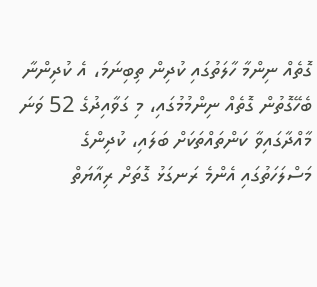ގޮތެއް ނިންމާ ހާލަތުގައި ކުދިން ތިބިނަމަ، އެ ކުދިންނާ ބެހޭގޮތުން ގޮތެއް ނިންމުމުގައި، މި ގަވާއިދުގެ 52 ވަނަ މާއްދާގައިވާ ކަންތައްތަކަށް ބަލައި، ކުދިންގެ މަސްލަހަތުގައި އެންމެ ރަނގަޅު ގޮތަށް ރިއާޔަތް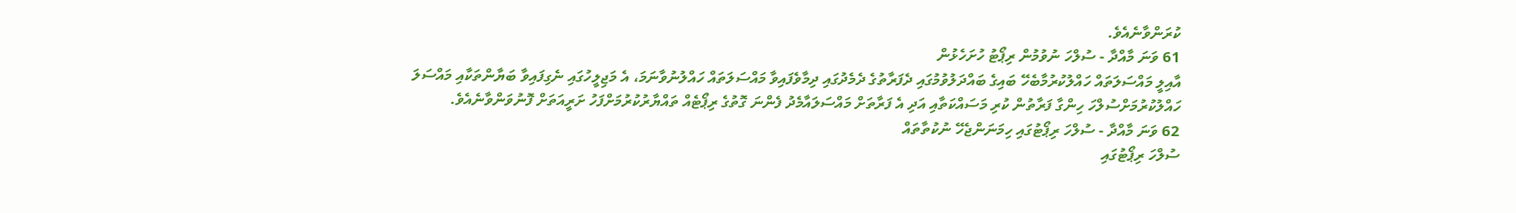ކުރަންވާނެއެވެ.
61 ވަނަ މާއްދާ - ސުލްހަ ނުވުމުން ރިޕޯޓު ހުށަހެޅުން
އާއިލީ މައްސަލަތައް ހައްލުކުރުމާބެހޭ ބައިގެ ބައްދަލުވުމުގައި ދެފަރާތުގެ ދެމެދުގައި ދިމާވެފައިވާ މައްސަލަތައް ހައްލުނުވާނަމަ، އެ މަޖިލީހުގައި ނެގިފައިވާ ބަޔާންތަކާއި މައްސަލަ ހައްލުކުރުމަށްސުލްހަ ހިންގާ ފަރާތުން ކުރި މަސައްކަތާއި އަދި އެ ފަރާތަށް މައްސަލައާމެދު ފެންނަ ގޮތުގެ ރިޕޯޓެއް ތައްޔާރުކުރުމަށްފަހު ށަރީއަތަށް ފޮނުވަންވާނެއެވެ.
62 ވަނަ މާއްދާ - ސުލްހަ ރިޕޯޓުގައި ހިމަނަންޖެހޭ ނުކުތާތައް
ސުލްހަ ރިޕޯޓުގައި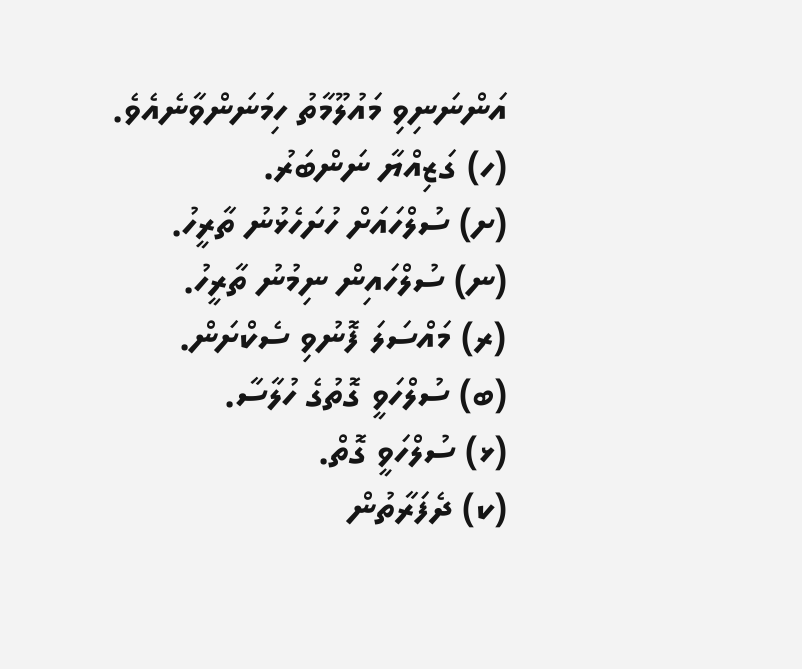އަންނަނިވި މައުލޫމާތު ހިމަނަންވާނެއެވެ.
(ހ) ގަޒިއްޔާ ނަންބަރު.
(ށ) ސުލްހައަށް ހުށަހެޅުނު ތާރީހު.
(ނ) ސުލްހައިން ނިމުނު ތާރީހު.
(ރ) މައްސަލަ ފޮނުވި ސެކްށަން.
(ބ) ސުލްހަވީ ގޮތުގެ ހުލާސާ.
(ޅ) ސުލްހަވީ ގޮތް.
(ކ) ދެފަރާތުން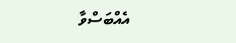އެއްބަސްވާ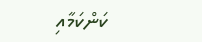ކަންކަމާއި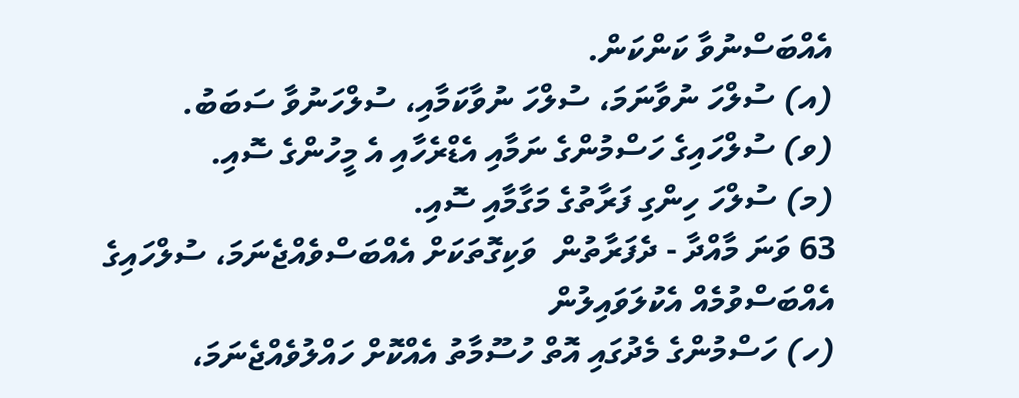އެއްބަސްނުވާ ކަންކަން.
(އ) ސުލްހަ ނުވާނަމަ، ސުލްހަ ނުވާކަމާއި، ސުލްހަނުވާ ސަބަބު.
(ވ) ސުލްހައިގެ ހަސްމުންގެ ނަމާއި އެޑްރެހާއި އެ މީހުންގެ ސޮއި.
(މ) ސުލްހަ ހިންގި ފަރާތުގެ މަގާމާއި ސޮއި.
63 ވަނަ މާއްދާ - ދެފަރާތުން  ވަކިގޮތަކަށް އެއްބަސްވެއްޖެނަމަ، ސުލްހައިގެ އެއްބަސްވުމެއް އެކުލަވައިލުން
(ހ) ހަސްމުންގެ މެދުގައި އޮތް ހުސޫމާތު އެއްކޮށް ހައްލުވެއްޖެނަމަ،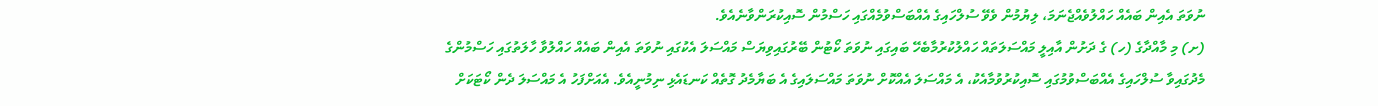ނުވަތަ އެއިން ބައެއް ހައްލުވެއްޖެނަމަ، ލިޔުމުން ވެވޭ ސުލްހައިގެ އެއްބަސްވުމެއްގައި ހަސްމުން ސޮއިކުރަންވާނެއެވެ.
(ށ) މި މާއްދާގެ (ހ) ގެ ދަށުން އާއިލީ މައްސަލަތައް ހައްލުކުރުމާބެހޭ ބައިގައި ނުވަތަ ކޯޓުން ބޭރުގައިވިޔަސް މައްސަލަ އެކުގައި ނުވަތަ އެއިން ބައެއް ހައްލުވާ ހާލަތުގައި ހަސްމުންގެ މެދުގައިވާ ސުލްހައިގެ އެއްބަސްވުމުގައި ސޮއިކުރުވުމާއެކު، އެ މައްސަލަ އެއްކޮށް ނުވަތަ މައްސަލައިގެ އެ ބަޔާމެދު ގޮތެއް ކަނޑައެޅި ނިމުނީއެވެ. އެއަށްފަހު އެ މައްސަލަ ދެން ކޯޓަކަށް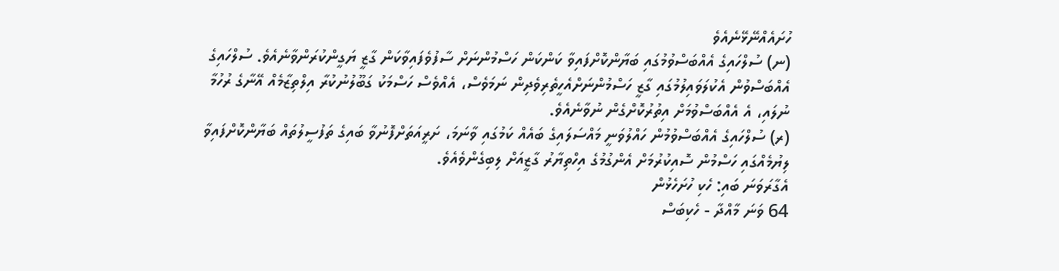ހުށައެއްނޭޅޭނެއެވެ
(ނ) ސުލްހައިގެ އެއްބަސްވުމުގައި ބަޔާންކޮށްފައިވާ ކަންކަން ހަސްމުންނަށް ސާފުވެފައިވާކަން ގާޒީ ޔަގީންކުރަންވާނެއެވެ. ސުލްހައިގެ އެއްބަސްވުން އެކުލަވައިލުމުގައި ގާޒީ ހަސްމުންނަށްއެހީތެރިވެދިން ނަމަވެސް، އެއްވެސް ހަސްމަކު ގަބޫލުނުކުރާ އިލްތިޒާމެއް އޭނާގެ ރުހުމާ ނުލައި، އެ އެއްބަސްވުމަށް އިތުރުކޮށްގެން ނުވާނެއެވެ.
(ރ) ސުލްހައިގެ އެއްބަސްވުމުން ހައްލުވަނީ މައްސަލައިގެ ބައެއް ކަމުގައި ވާނަމަ، ށަރީއަތަށްފޮނުވާ ބައިގެ ތަފުސީލުތައް ބަޔާންކޮށްފައިވާ ލިޔުމެއްގައި ހަސްމުން ސޮއިކުރުމަށް އެންގުމުގެ އިހްތިޔާރު ގާޒީއަށް ލިބިގެންވެއެވެ.
އެގާރަވަނަ ބައި: ހެކި ހުށަހެޅުން
64 ވަނަ މާއްދާ - ހެކިބަސް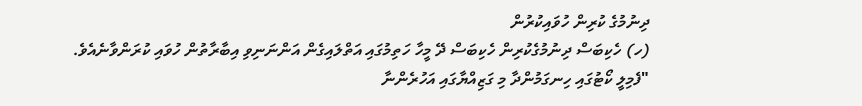ދިނުމުގެ ކުރިން ހުވައިކުރުން
(ހ) ހެކިބަސް ދިނުމުގެކުރިން ހެކިބަސް ދޭ މީހާ ހަތިމުގައި އަތްލައިގެން އަންނަނިވި އިބާރާތުން ހުވައި ކުރަންވާނެއެވެ. "ފެމިލީ ކޯޓުގައި ހިނގަމުންދާ މި ގަޒިއްޔާގައި އަހުރެންނާ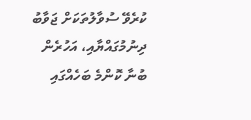ކުރެވޭ ސުވާލުތަކަށް ޖަވާބު ދިނުމުގައްޔާއި، އަހުރެން ބުނާ ކޮންމެ ބަހެއްގައި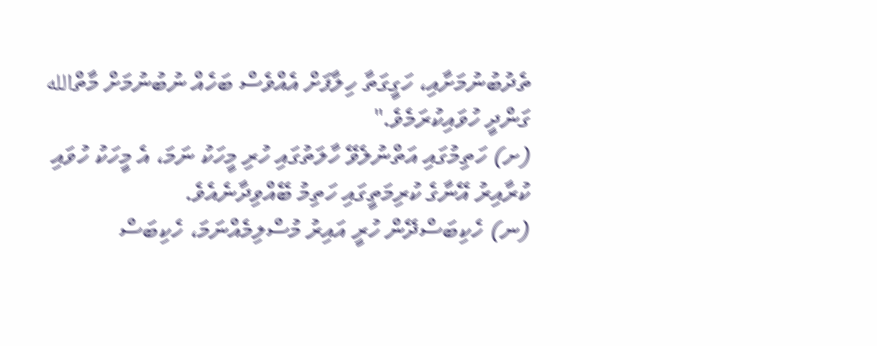ތެދުބުނުމަށާއި، ހަގީގަތާ ހިލާފަށް އެއްވެސް ބަހެއް ނުބުނުމަށް މާތްالله ގަންދީ ހުވައިކުރަމެވެ."
(ށ) ހަތިމުގައި އަތްނުލެވޭ ހާލަތުގައި ހުރި މީހަކު ނަމަ، އެ މީހަކު ހުވައި ކުރާއިރު އޭނާގެ ކުރިމަތީގައި ހަތިމު ބޭއްވިދާނެއެވެ.
(ނ) ހެކިބަސްދޭން ހުރީ އައިރު މުސްލިމެއްނަމަ، ހެކިބަސް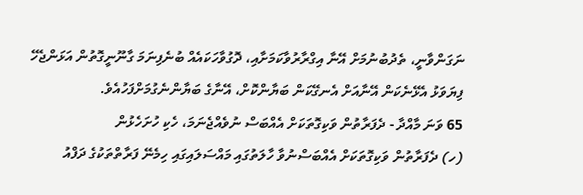ނަގަންވާނީ، ތެދުބުނުމަށް އޭނާ އިގްރާރުވާކަމަށާއި، ދޮގުވާހަކައެއް ބުނެފިނަމަ ގާނޫނީގޮތުން އަޅަންޖެހޭ ފިޔަވަޅު އެޅޭނެކަން އޭނާއަށް އެނގޭކަން ބަޔާންކޮށް، އޭނާގެ ބަޔާންނެގުމަށްފަހުއެވެ.
65 ވަނަ މާއްދާ - ދެފަރާތުން ވަކިގޮތަކަށް އެއްބަސް ނުވެއްޖެނަމަ، ހެކި ހުށަހެޅުން
(ހ) ދެފަރާތުން ވަކިގޮތަކަށް އެއްބަސްނުވާ ހާލަތުގައި މައްސަލައިގައި ހިމެނޭ ފަރާތްތަކުގެ ދަފްއު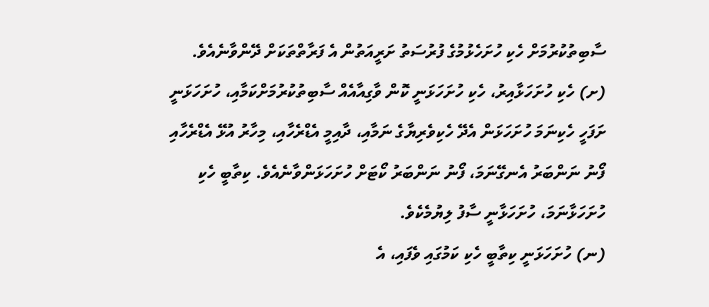ސާބިތުކުރުމަށް ހެކި ހުށަހެޅުމުގެ ފުރުސަތު ށަރީއަތުން އެ ފަރާތްތަކަށް ދޭންވާނެއެވެ.
(ށ) ހެކި ހުށަހަޅާއިރު، ހެކި ހުށަހަޅަނީ ކޮން ވާގިއާއެއް ސާބިތުކުރުމަށްކަމާއި، ހުށަހަޅަނީ ށަފަހީ ހެކިނަމަ ހުށަހަޅަން އެދޭ ހެކިވެރިޔާގެ ނަމާއި، ދާއިމީ އެޑްރެހާއި، މިހާރު އުޅޭ އެޑްރެހާއި ފޯނު ނަންބަރު އެނގޭނަމަ، ފޯނު ނަންބަރު ކޯޓަށް ހުށަހަޅަންވާނެއެވެ. ކިތާބީ ހެކި ހުށަހަޅާނަމަ، ހުށަހަޅާނީ ސާފު ލިޔުމެކެވެ.
(ނ) ހުށަހަޅަނީ ކިތާބީ ހެކި ކަމުގައި ވެފައި، އެ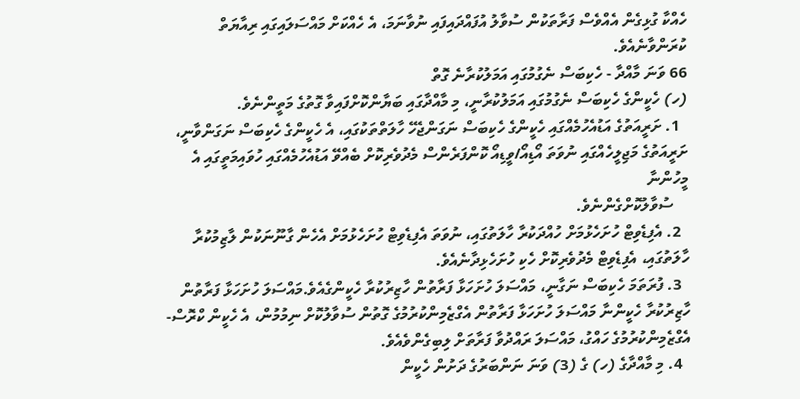ހެއްކާ ގުޅިގެން އެއްވެސް ފަރާތަކުން ސުވާލު އުފައްދައިފައި ނުވާނަމަ، އެ ހެއްކަށް މައްސަލައިގައި ރިއާޔަތް ކުރަންވާނެއެވެ.
66 ވަނަ މާއްދާ - ހެކިބަސް ނެގުމުގައި އަމަލުކުރާނެ ގޮތް
(ހ) ހެކީންގެ ހެކިބަސް ނެގުމުގައި އަމަލުކުރާނީ، މި މާއްދާގައި ބަޔާންކޮށްފައިވާ ގޮތުގެ މަތީންނެވެ.
  1. ށަރީއަތުގެ އަޑުއެހުމެއްގައި ހެކީންގެ ހެކިބަސް ނަގަންޖެހޭ ހާލަތްތަކުގައި، އެ ހެކީންގެ ހެކިބަސް ނަގަންވާނީ، ށަރީއަތުގެ މަޖިލީހެއްގައި ނުވަތަ އޯޑިއޯ/ވީޑިއޯ ކޮންފަރެންސް މެދުވެރިކޮށް ބެއްވޭ އަޑުއެހުމެއްގައި ހުވައިމަތީގައި އެ މީހުންނާ
    ސުވާލުކޮށްގެންނެވެ.
  2. އެފިޑެވިޓް ހުށަހެޅުމަށް ހުއްދަކުރާ ހާލަތުގައި، ނުވަތަ އެފިޑެވިޓް ހުށަހެޅުމަށް އެހެން ގާނޫނަކުން ލާޒިމުކުރާ ހާލަތުގައި، އެފިޑެވިޓް މެދުވެރިކޮށް ހެކި ހުށަހެޅިދާނެއެވެ.
  3. ފުރަތަމަ ހެކިބަސް ނަގާނީ، މައްސަލަ ހުށަހަޅާ ފަރާތުން ހާޒިރުކުރާ ހެކީންގެއެވެ.މައްސަލަ ހުށަހަޅާ ފަރާތުން ހާޒިރުކުރާ ހެކީންނާ މައްސަލަ ހުށަހަޅާ ފަރާތުން އެގްޒެމިންކުރުމުގެ ގޮތުން ސުވާލުކޮށް ނިމުމުން، އެ ހެކީން ކްރޮސް- އެގްޒެމިންކުރުމުގެ ހައްގު، މައްސަލަ ރައްދުވާ ފަރާތަށް ލިބިގެންވެއެވެ.
  4. މި މާއްދާގެ (ހ) ގެ (3) ވަނަ ނަންބަރުގެ ދަށުން ހެކީން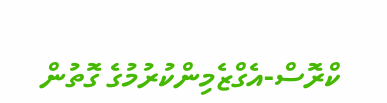ކްރޮސް-އެގްޒެމިންކުރުމުގެ ގޮތުން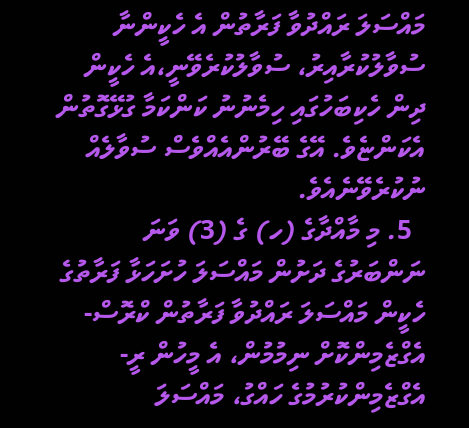މައްސަލަ ރައްދުވާ ފަރާތުން އެ ހެކީންނާ ސުވާލުކުރާއިރު، ސުވާލުކުރެވޭނީ،އެ ހެކީން ދިން ހެކިބަހުގައި ހިމެނުނު ކަންކަމާ ގުޅޭގޮތުން އެކަންޏެވެ. އޭގެ ބޭރުންއެއްވެސް ސުވާލެއް ނުކުރެވޭނެއެވެ.
  5. މި މާއްދާގެ (ހ) ގެ (3) ވަނަ ނަންބަރުގެ ދަށުން މައްސަލަ ހުށަހަޅާ ފަރާތުގެ ހެކީން މައްސަލަ ރައްދުވާ ފަރާތުން ކްރޮސް-އެގްޒެމިންކޮށް ނިމުމުން، އެ މީހުން ރީ-އެގްޒެމިންކުރުމުގެ ހައްގު، މައްސަލަ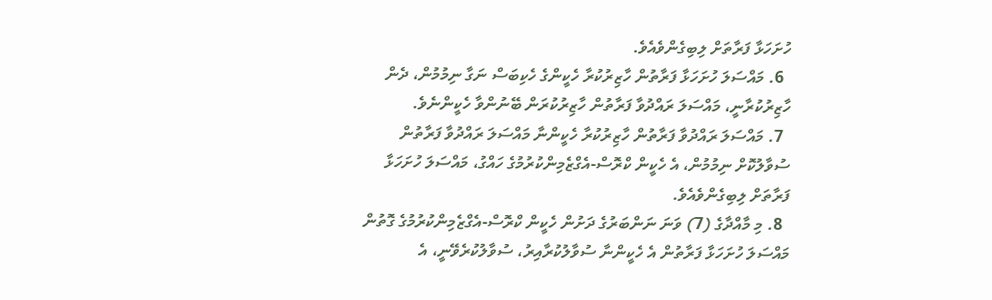ހުށަހަޅާ ފަރާތަށް ލިބިގެންވެއެވެ.
  6. މައްސަލަ ހުށަހަޅާ ފަރާތުން ހާޒިރުކުރާ ހެކީންގެ ހެކިބަސް ނަގާ ނިމުމުން، ދެން ހާޒިރުކުރާނީ، މައްސަލަ ރައްދުވާ ފަރާތުން ހާޒިރުކުރަން ބޭނުންވާ ހެކީންނެވެ.
  7. މައްސަލަ ރައްދުވާ ފަރާތުން ހާޒިރުކުރާ ހެކީންނާ މައްސަލަ ރައްދުވާ ފަރާތުން ސުވާލުކޮށް ނިމުމުން، އެ ހެކީން ކްރޮސް-އެގްޒެމިންކުރުމުގެ ހައްގު، މައްސަލަ ހުށަހަޅާ ފަރާތަށް ލިބިގެންވެއެވެ.
  8. މި މާއްދާގެ (7) ވަނަ ނަންބަރުގެ ދަށުން ހެކީން ކްރޮސް-އެގްޒެމިންކުރުމުގެ ގޮތުން މައްސަލަ ހުށަހަޅާ ފަރާތުން އެ ހެކީންނާ ސުވާލުކުރާއިރު، ސުވާލުކުރެވޭނީ، އެ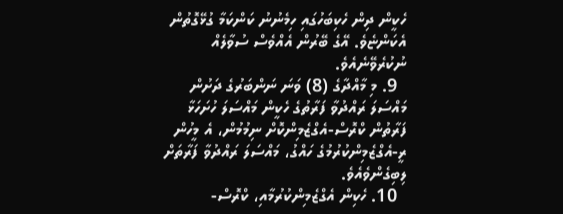ހެކީން ދިން ހެކިބަހުގައި ހިމެނުނު ކަންކަމާ ގުޅޭގޮތުން އެކަންޏެވެ. އޭގެ ބޭރުން އެއްވެސް ސުވާލެއް ނުކުރެވޭނެއެވެ.
  9. މި މާއްދާގެ (8) ވަނަ ނަންބަރުގެ ދަށުން މައްސަލަ ރައްދުވާ ފަރާތުގެ ހެކީން މައްސަލަ ހުށަހަޅާ ފަރާތުން ކްރޮސް-އެގްޒެމިންކޮށް ނިމުމުން، އެ މީހުން ރީ-އެގްޒެމިންކުރުމުގެ ހައްގު، މައްސަލަ ރައްދުވާ ފަރާތަށް ލިބިގެންވެއެވެ.
  10. ހެކިން އެގްޒެމިންކުރުމާއި، ކްރޮސް-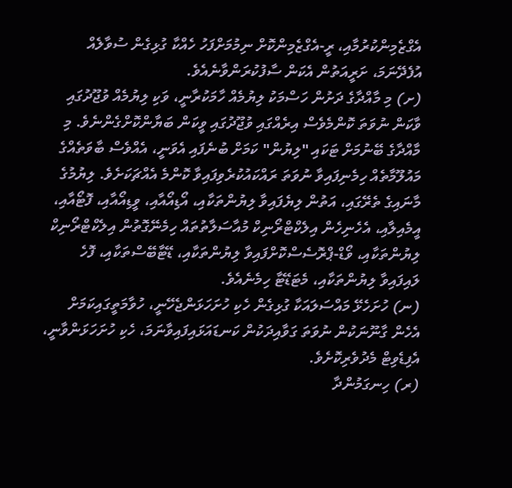އެގްޒެމިންކުރުމާއި، ރީ-އެގްޒެމިންކޮށް ނިމުމަށްފަހު ހެއްކާ ގުޅިގެން ސުވާލެއް އުފެދޭނަމަ، ށަރީއަތުން އެކަން ސާފުކުރަންވާނެއެވެ.
(ށ) މި މާއްދާގެ ދަށުން ހަސްމަކު ލިޔުމެއް ހާމަކުރާނީ، ވަކި ލިޔުމެއް ވުޖޫދުގައި ވާކަން ނުވަތަ ކޮންމެވެސް އިރެއްގައި ވުޖޫދުގައި ވީކަން ބަޔާންކޮށްގެންނެވެ. މި މާއްދާގެ ބޭނުމަށް ޓަކައި "ލިޔުން" ކަމަށް ބުނެފައި އެވަނީ، އެއްވެސް ބާވަތެއްގެ މައުލޫމާތެއް ހިމެނިފައިވާ ނުވަތަ ރައްކައުކުރެވިފައިވާ ކޮންމެ އެއްޗަކަށެވެ. ލިޔުމުގެ މާނައިގެ ތެރޭގައި، އަތުން ލިޔެފައިވާ ލިޔުންތަކާއި، އޯޑިއޯއާއި، ވީޑިއޯއާއި، ފޮޓޯއާއި، އީމެއިލާއި، އެހެނިހެން އިލެކްޓްރޯނިކް މުއާސަލާތުތައް ހިމެނޭގޮތުން އިލެކްޓްރޯނިކް ލިޔުންތަކާއި، ވޯޑް-ޕްރޮސެސްކޮށްފައިވާ ލިޔުންތަކާއި، ޑޭޓާބޭސްތަކާއި، ފޮހެ ލައިފައިވާ ލިޔުންތަކާއި، މެޓަޑޭޓާ ހިމެނެއެވެ.
(ނ) ހުށަހެޅޭ މައްސަލައަކާ ގުޅިގެން ހެކި ހުށަހަޅަންޖެހޭނީ، ހުވާމަތީގައިކަމަށް އެހެން ގާނޫނަކުން ނުވަތަ ގަވާއިދަކުން ކަނޑައަޅައިފައިވާނަމަ، ހެކި ހުށަހަޅަންވާނީ، އެފިޑެވިޓް މެދުވެރިކޮށެވެ.
(ރ) ހިނގަމުންދާ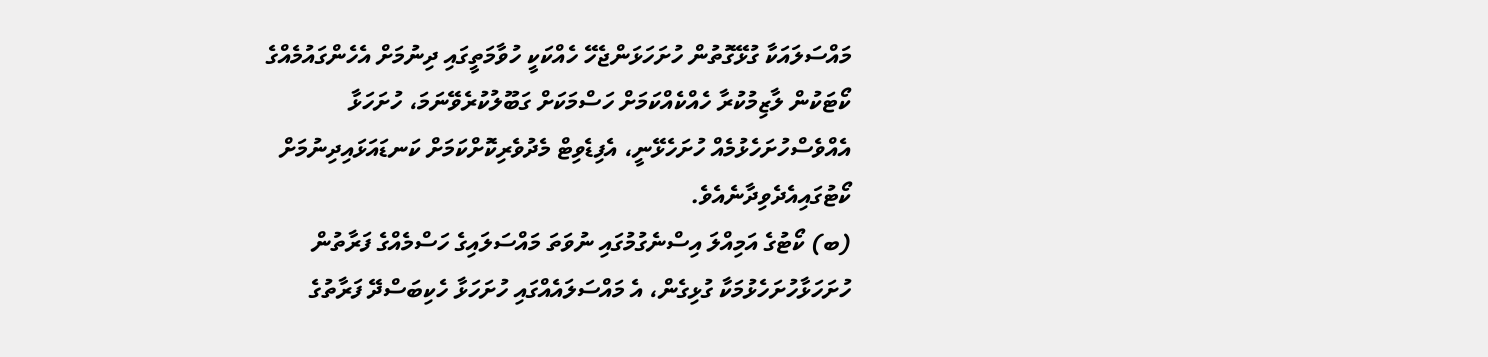މައްސަލައަކާ ގުޅޭގޮތުން ހުށަހަޅަންޖެހޭ ހެއްކަކީ ހުވާމަތީގައި ދިނުމަށް އެހެންގައުމެއްގެ ކޯޓަކުން ލާޒިމުކުރާ ހެއްކެއްކަމަށް ހަސްމަކަށް ގަބޫލުކުރެވޭނަމަ، ހުށަހަޅާ އެއްވެސްހުށަހެޅުމެއް ހުށަހެޅޭނީ، އެފިޑެވިޓް މެދުވެރިކޮށްކަމަށް ކަނޑައަޅައިދިނުމަށް ކޯޓުގައިއެދެވިދާނެއެވެ.
(ބ) ކޯޓުގެ އަމިއްލަ އިސްނެގުމުގައި ނުވަތަ މައްސަލައިގެ ހަސްމެއްގެ ފަރާތުން ހުށަހަޅާހުށަހެޅުމަކާ ގުޅިގެން، އެ މައްސަލައެއްގައި ހުށަހަޅާ ހެކިބަސްދޭ ފަރާތުގެ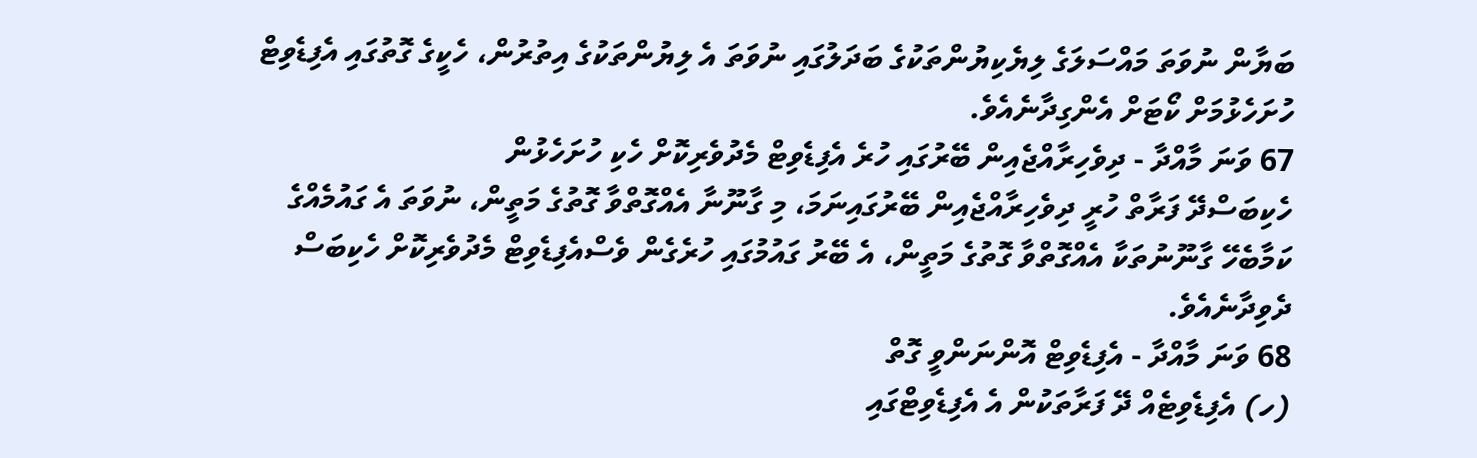ބަޔާން ނުވަތަ މައްސަލަގެ ލިޔެކިޔުންތަކުގެ ބަދަލުގައި ނުވަތަ އެ ލިޔުންތަކުގެ އިތުރުން، ހެކީގެ ގޮތުގައި އެފިޑެވިޓް ހުށަހެޅުމަށް ކޯޓަށް އެންގިދާނެއެވެ.
67 ވަނަ މާއްދާ - ދިވެހިރާއްޖެއިން ބޭރުގައި ހުރެ އެފިޑެވިޓް މެދުވެރިކޮށް ހެކި ހުށަހެޅުން
ހެކިބަސްދޭ ފަރާތް ހުރީ ދިވެހިރާއްޖެއިން ބޭރުގައިނަމަ، މި ގާނޫނާ އެއްގޮތްވާ ގޮތުގެ މަތީން، ނުވަތަ އެ ގައުމެއްގެ ކަމާބެހޭ ގާނޫނުތަކާ އެއްގޮތްވާ ގޮތުގެ މަތީން، އެ ބޭރު ގައުމުގައި ހުރެގެން ވެސްއެފިޑެވިޓް މެދުވެރިކޮށް ހެކިބަސް ދެވިދާނެއެވެ.
68 ވަނަ މާއްދާ - އެފިޑެވިޓް އޮންނަންވީ ގޮތް
(ހ) އެފިޑެވިޓެއް ދޭ ފަރާތަކުން އެ އެފިޑެވިޓްގައި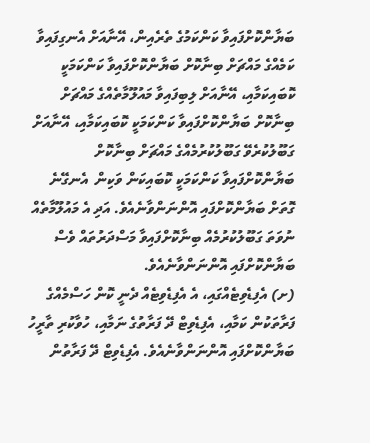ބަޔާންކޮށްފައިވާ ކަންކަމުގެ ތެރެއިން، އޭނާއަށް އެނގިފައިވާ ކަމެއްގެ މައްޗަށް ބިނާކޮށް ބަޔާންކޮށްފައިވާ ކަންކަމަކީ ކޮބައިކަމާއި، އޭނާއަށް ލިބިފައިވާ މައުލޫމާތެއްގެ މައްޗަށް ބިނާކޮށް ބަޔާންކޮށްފައިވާ ކަންކަމަކީ ކޮބައިކަމާއި، އޭނާއަށް ގަބޫލުކުރެވޭ ގަބޫލުކުރުމެއްގެ މައްޗަށް ބިނާކޮށް ބަޔާންކޮށްފައިވާ ކަންކަމަކީ ކޮބައިކަން ވަކިން  އެނގޭނެ ގޮތަށް ބަޔާންކޮށްފައި އޮންނަންވާނެއެވެ. އަދި އެ މައުލޫމާތެއް ނުވަތަ ގަބޫލުކުރުމެއް ބިނާކޮށްފައިވާ މަސްދަރުތައް ވެސް ބަޔާންކޮށްފައި އޮންނަންވާނެއެވެ.
(ށ) އެފިޑެވިޓެއްގައި، އެ އެފިޑެވިޓެއް ދެނީ ކޮން ހަސްމެއްގެ ފަރާތަކުން ކަމާއި، އެފިޑެވިޓް ދޭ ފަރާތުގެ ނަމާއި، ހުވާކުރި ތާރީހު ބަޔާންކޮށްފައި އޮންނަންވާނެއެވެ. އެފިޑެވިޓް ދޭ ފަރާތުން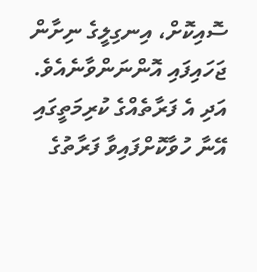ސޮއިކޮށް، އިނގިލީގެ ނިށާން ޖަހައިފައި އޮންނަންވާނެއެވެ. އަދި އެ ފަރާތެއްގެ ކުރިމަތީގައި އޭނާ ހުވާކޮށްފައިވާ ފަރާތުގެ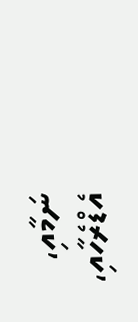ނަމާއި، އެޑްރެހާއި،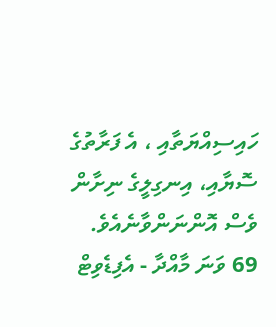ހައިސިއްޔަތާއި ، އެ ފަރާތުގެ ސޮޔާއި، އިނގިލީގެ ނިށާން ވެސް އޮންނަންވާނެއެވެ.
69 ވަނަ މާއްދާ - އެފިޑެވިޓް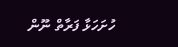ހުށަހަޅާ ފަރާތް ނޫން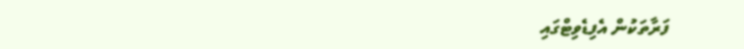ފަރާތަކުން އެފިޑެވިޓްގައި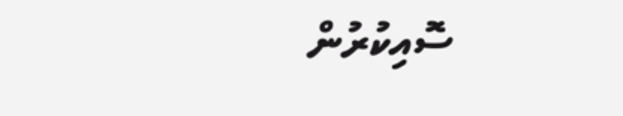ސޮއިކުރުން